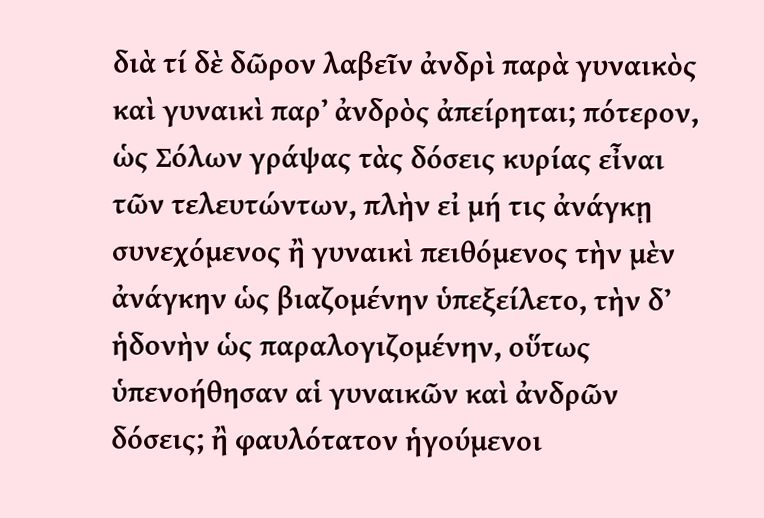διὰ τί δὲ δῶρον λαβεῖν ἀνδρὶ παρὰ γυναικὸς καὶ γυναικὶ παρʼ ἀνδρὸς ἀπείρηται; πότερον, ὡς Σόλων γράψας τὰς δόσεις κυρίας εἶναι τῶν τελευτώντων, πλὴν εἰ μή τις ἀνάγκῃ συνεχόμενος ἢ γυναικὶ πειθόμενος τὴν μὲν ἀνάγκην ὡς βιαζομένην ὑπεξείλετο, τὴν δʼ ἡδονὴν ὡς παραλογιζομένην, οὕτως ὑπενοήθησαν αἱ γυναικῶν καὶ ἀνδρῶν δόσεις; ἢ φαυλότατον ἡγούμενοι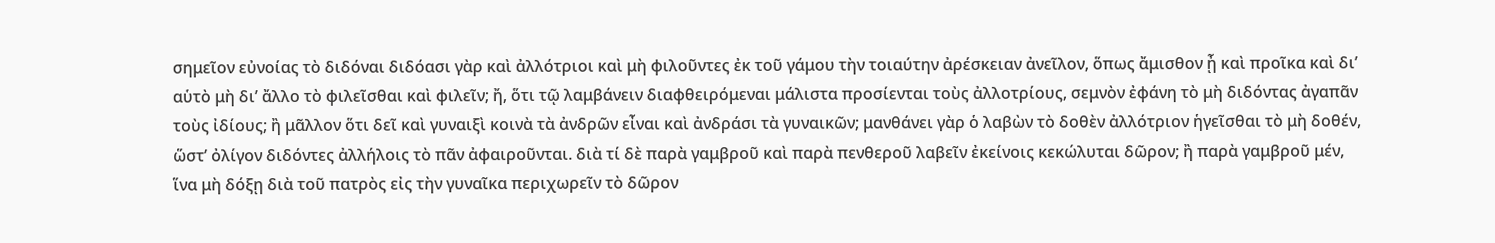σημεῖον εὐνοίας τὸ διδόναι διδόασι γὰρ καὶ ἀλλότριοι καὶ μὴ φιλοῦντες ἐκ τοῦ γάμου τὴν τοιαύτην ἀρέσκειαν ἀνεῖλον, ὅπως ἄμισθον ᾖ καὶ προῖκα καὶ διʼ αὑτὸ μὴ διʼ ἄλλο τὸ φιλεῖσθαι καὶ φιλεῖν; ἤ, ὅτι τῷ λαμβάνειν διαφθειρόμεναι μάλιστα προσίενται τοὺς ἀλλοτρίους, σεμνὸν ἐφάνη τὸ μὴ διδόντας ἀγαπᾶν τοὺς ἰδίους; ἢ μᾶλλον ὅτι δεῖ καὶ γυναιξὶ κοινὰ τὰ ἀνδρῶν εἶναι καὶ ἀνδράσι τὰ γυναικῶν; μανθάνει γὰρ ὁ λαβὼν τὸ δοθὲν ἀλλότριον ἡγεῖσθαι τὸ μὴ δοθέν, ὥστʼ ὀλίγον διδόντες ἀλλήλοις τὸ πᾶν ἀφαιροῦνται. διὰ τί δὲ παρὰ γαμβροῦ καὶ παρὰ πενθεροῦ λαβεῖν ἐκείνοις κεκώλυται δῶρον; ἢ παρὰ γαμβροῦ μέν, ἵνα μὴ δόξῃ διὰ τοῦ πατρὸς εἰς τὴν γυναῖκα περιχωρεῖν τὸ δῶρον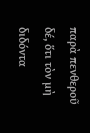παρὰ πενθεροῦ δέ, ὅτι τὸν μὴ διδόντα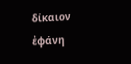δίκαιον ἐφάνη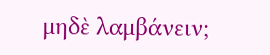μηδὲ λαμβάνειν;